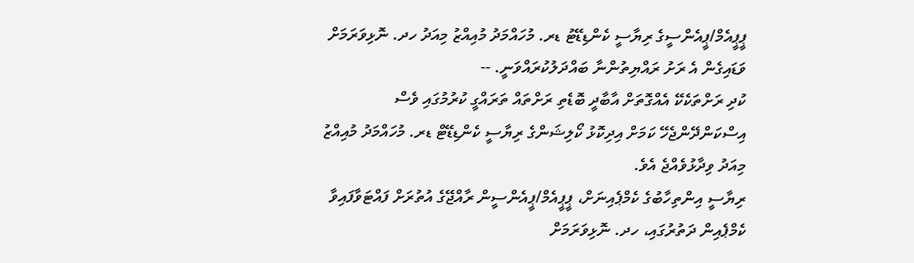ޕީޕީއެމް/ޕީއެންސީގެ ރިޔާސީ ކެންޑިޑޭޓު ޑރ. މުހައްމަދު މުއިއްޒު މިއަދު ހދ. ނޮޅިވަރަމަށް ވަޑައިގެން އެ ރަށު ރައްޔިތުންނާ ބައްދަލުކުރައްވަނީ. --
ކުދި ރަށްތަކެކޭ އެއްގޮތަށް އާބާދީ ބޮޑެތި ރަށްތައް ތަރައްގީ ކުރުމުގައި ވެސް އިސްކަންދޭންޖެހޭ ކަމަށް އިދިކޮޅު ކޯލިޝަންގެ ރިޔާސީ ކެންޑިޑޭޓް ޑރ. މުހައްމަދު މުއިއްޒު މިއަދު ވިދާޅުވެއްޖެ އެވެ.
ރިޔާސީ އިންތިހާބުގެ ކެމްޕެއިނަށް، ޕީޕީއެމް/ޕީއެންސީން ރާއްޖޭގެ އުތުރަށް ފައްޓަވާފައިވާ ކެމްޕެއިން ދަތުރުގައި، ހދ. ނޮޅިވަރަމަށް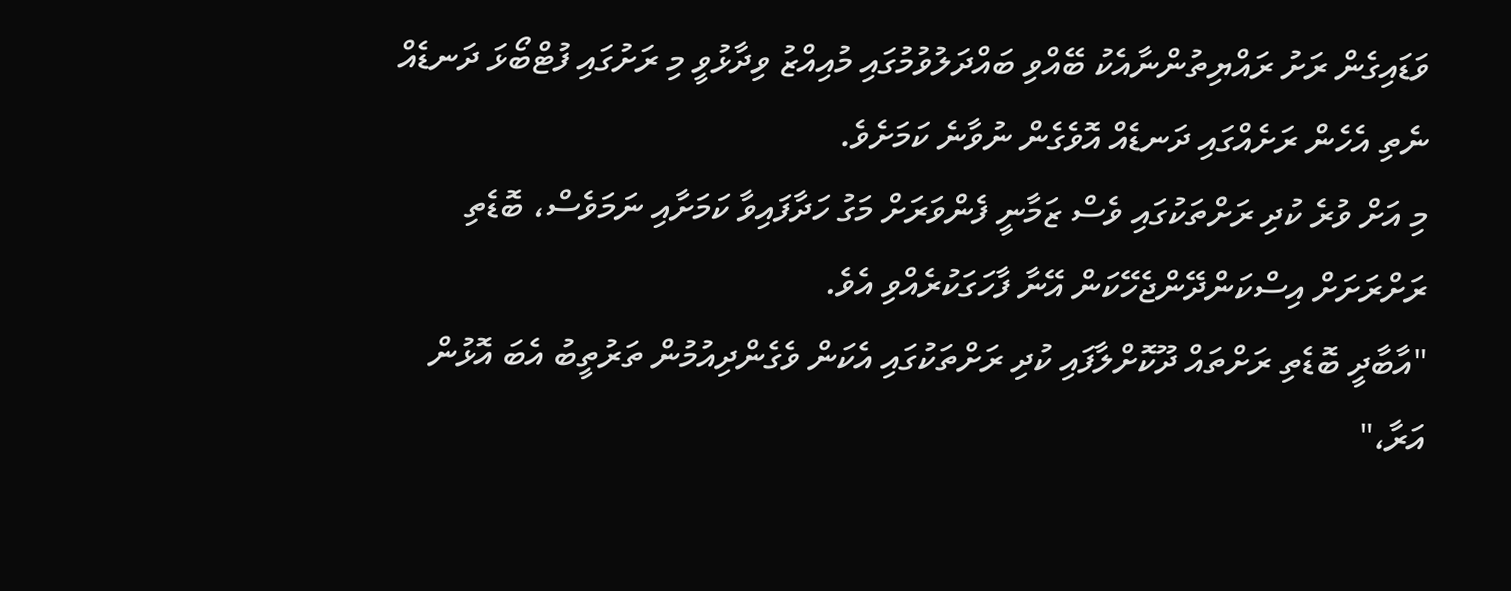ވަޑައިގެން ރަށު ރައްޔިތުންނާއެކު ބޭއްވި ބައްދަލުވުމުގައި މުއިއްޒު ވިދާޅުވީ މި ރަށުގައި ފުޓްބޯޅަ ދަނޑެއް ނެތި އެހެން ރަށެއްގައި ދަނޑެއް އޮވެގެން ނުވާނެ ކަމަށެވެ.
މި އަށް ވުރެ ކުދި ރަށްތަކުގައި ވެސް ޒަމާނީ ފެންވަރަށް މަގު ހަދާފައިވާ ކަމަށާއި ނަމަވެސް، ބޮޑެތި ރަށްރަށަށް އިސްކަންދޭންޖެހޭކަން އޭނާ ފާހަގަކުރެއްވި އެވެ.
"އާބާދީ ބޮޑެތި ރަށްތައް ދޫކޮށްލާފައި ކުދި ރަށްތަކުގައި އެކަން ވެގެންދިއުމުން ތަރުތީބު އެބަ އޮޅުން އަރާ،"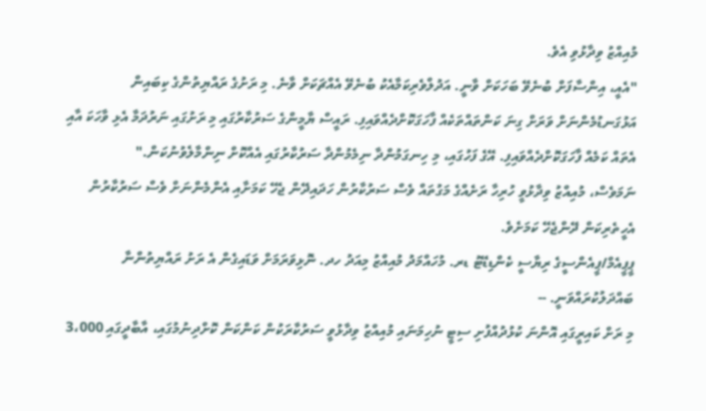މުއިއްޒު ވިދާޅުވި އެވެ.
"އެއީ، އިންސާފަށް ބުނެވޭ ބަހަކަށް ވާނީ. އަދުލްވެރިކަމާއެކު ބުނެވޭ އެއްޗަކަށް ވާނެ. މި ރަށުގެ ރައްޔިތުންގެ ކިބައިން އަޅުގަނޑުމެންނަށް ވަރަށް ގިނަ ކަންތައްތަކެއް ފާހަގަކޮށްދެއްވައިފި. ރައީސް ޔާމީންގެ ސަރުކާރުގައި މި ރަށުގައި ނަރުދަމާ އެޅި ވާހަކަ އާއި އެތައް ކަމެއް ފާހަގަކޮށްދެއްވައިފި. އޭގެ ފަހުގައި، މި ހިނގަމުންދާ ނިމެމުންދާ ސަރުކާރުގައި އެއްކޮށް ނިންމާލެވުނުކަން."
ނަމަވެސް، މުއިއްޒު ވިދާޅުވީ ހުރިހާ ރަށެއްގެ މަގުތައް ވެސް ސަރުކާރުން ހަދައިދޭން ޖެހޭ ކަމަށާއި އެންމެންނަށް ވެސް ސަރުކާރުން އެހީތެރިކަން ދޭންޖެހޭ ކަމަށެވެ.
ޕީޕީއެމް/ޕީއެންސީގެ ރިޔާސީ ކެންޑިޑޭޓު ޑރ. މުހައްމަދު މުއިއްޒު މިއަދު ހދ. ނޮޅިވަރަމަށް ވަޑައިގެން އެ ރަށު ރައްޔިތުންނާ ބައްދަލުކުރައްވަނީ. --
މި ރަށް ކައިރީގައި އޮންނަ ކުޅުދުއްފުށި ސިޓީ ނުހިމަނައި މުއިއްޒު ވިދާޅުވީ ސަރުކާރަކުން ކަންކަން ކޮށްދިނުމުގައި، އާބާދީގައި 3،000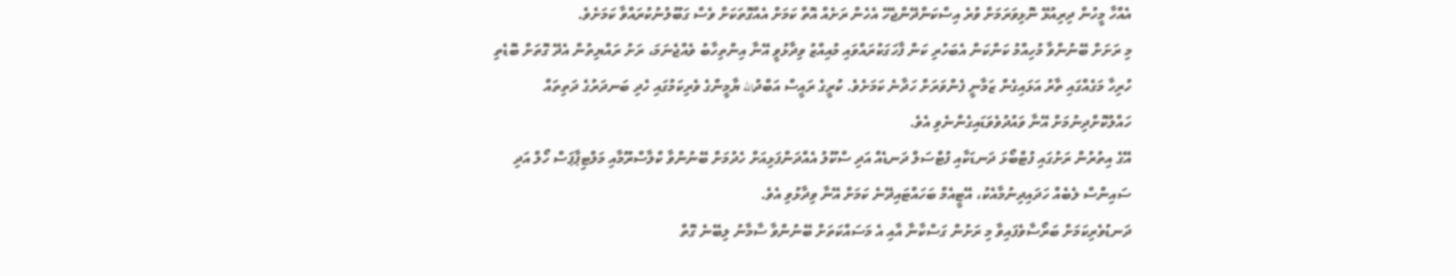އެއްހާ މީހުން ދިރިއުޅޭ ނޮޅިވަރަމަށް ވުރެ އިސްކަންދޭންޖެހޭ އެހެން ރަށެއް އޮތް ކަމަށް އެއްގޮތަކަށް ވެސް ގަބޫލުނުކުރައްވާ ކަމަށެވެ.
މި ރަށަށް ބޭނުންވާ މުހިއްމު ކަންކަން އެބަހުރި ކަން ފާހަގަކުރައްވައި މުއިއްޒު ވިދާޅުވީ އޭނާ އިންތިހާބު ވެއްޖެނަމަ، ރަށު ރައްޔިތުން އެދޭ ގޮތަށް ބޮޑެތި ހުރިހާ މަގެއްގައި ތާރު އަޅައިގެން ޒަމާނީ ފެންވަރަށް ހަދާނެ ކަމަށެވެ. ކުރީގެ ރައީސް އަބްދުالله ޔާމީންގެ ވެރިކަމުގައި ހެދި ބަނދަރުގެ ދަތިތައް ހައްލުކޮށްދިނުމަށް އޭނާ ވައުދުވެވަޑައިގެންނެވި އެވެ.
އޭގެ އިތުރުން ރަށުގައި ފުޓްބޯޅަ ދަނޑަކާއި ފުޓްސަލް ދަނޑެއް އަދި ސްކޫލު އެއްދަންފަޅިއަށް ހެދުމަށް ބޭނުންވާ ކްލާސްރޫމާއި މަލްޓިޕާޕަސް ހޯލް އަދި ސައިންސް ލެބެއް ހަދައިދިނުމާއެކު، އޭޓީއެމް ބަހައްޓައިދޭނެ ކަމަށް އޭނާ ވިދާޅުވި އެވެ.
ދަނޑުވެރިކަމަށް ބަރޯސާވެފައިވާ މި ރަށުން ގަސްކާނާ އާއި އެ މަސައްކަތަށް ބޭނުންވާ ސާމާނު ލިބޭނެ ގޮތް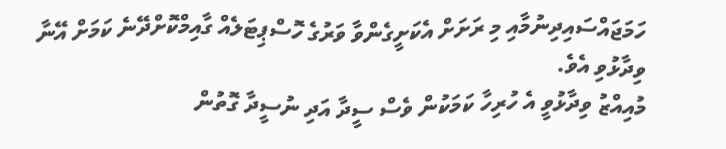ހަމަޖައްސައިދިނުމާއި މި ރަށަށް އެކަށީގެންވާ ވަރުގެ ހޮސްޕިޓަލެއް ގާއިމްކޮށްދޭނެ ކަމަށް އޭނާ ވިދާޅުވި އެވެ.
މުއިއްޒު ވިދާޅުވީ އެ ހުރިހާ ކަމަކުން ވެސް ސީދާ އަދި ނުސީދާ ގޮތުން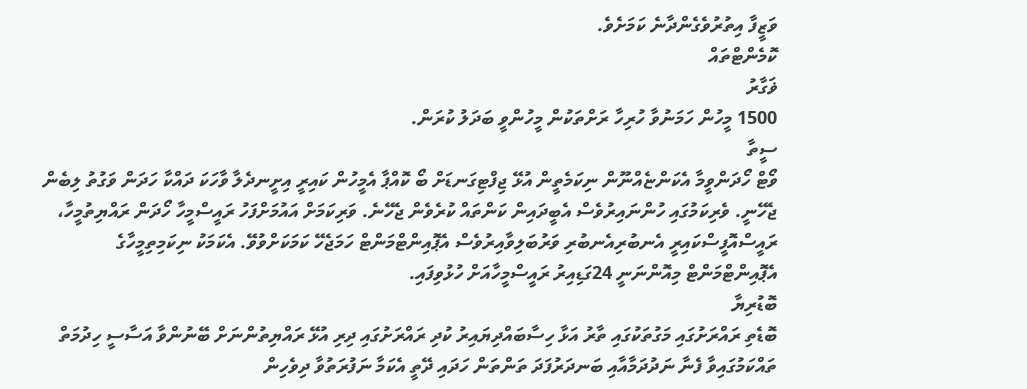ވަޒީފާ އިތުރުވެގެންދާނެ ކަމަށެވެ.
ކޮމެންޓްތައް
ޥަގާރު
1500 މީހުން ހަމަނުވާ ހުރިހާ ރަށްތަކުން މީހުންވީ ބަދަލު ކުރަން.
ސީތާ
ވޯޓް ހޯދަންވީމާ އެކަންޏެއްނޫން ނިކަމެތީން އުޅޭ ޖިފްޓިގަނޑަށް ބޯ ކޮއްޕާ އެމީހުން ކައިރީ އިށީނދެލާ ވާހަކަ ދައްކާ ހަދަން ވަގުތު ލިބެން ޖެހޭނީ. ވެރިކަމުގައި ހުންނައިރުވެސް އެބީދައިން ކަންތައް ކުރެވެން ޖެހޭނެ. ވަރިކަމަށް އައުމަށްފަހު ރައީސްމީހާ ހޯދަން ރައްޔިތުމީހާ، ރައީސްއޮފީސްކައިރީ އެނބުރިއެނބުރި ވަރުބަލިވާއިރުވެސް އެޕޮއިންޓްމަންޓް ހަމަޖެހޭ ކަމަކަށްވުވޭ. އެކަމަކު ނިކަމިތިމީހާގެ އެޕޮއިންޓްމަންޓް މިއޮންނަނީ 24ގަޑިއިރު ރައީސްމީހާއަށް ހުޅުވިފައި.
ބޮޑުރިޔާ
ބޮޑެތި ރައްރަށުގައި މަގުތަކުގައި ތާރު އަޅާ ހިސާބައްދިޔައިރު ކުދި ރައްރަށުގައި ދިރި އުޅޭ ރައްޔިތުންނަށް ބޭނުންވާ އަސާސީ ހިދުމަތް ތައްކަމުގައިވާ ފެނާ ނަދުދަމާއާއި ބަނދަރުފަދަ ތަންތަން ހަދައި ދޭތީ އެކަމާ ނަފުރަތުވާ ދިވެހިން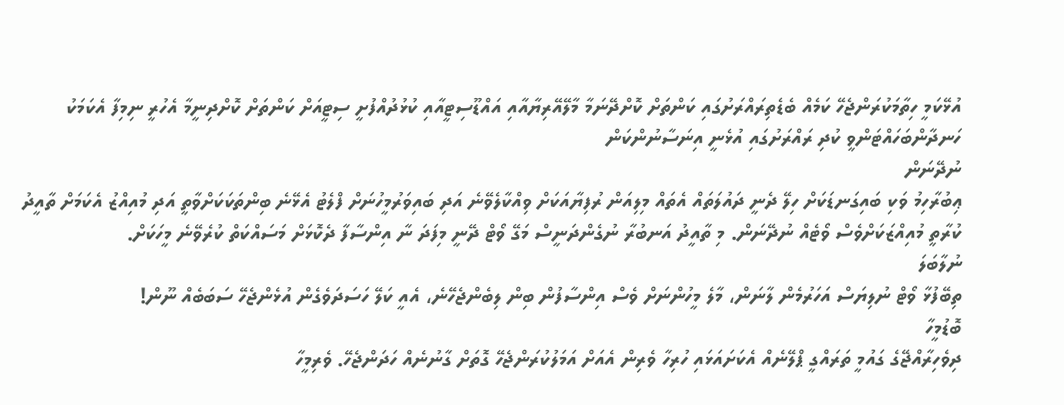އުޅޭކަމީ ހިތާމަކުރަންޖެހޭ ކަމެއް ބެޑެތިރައްރަށުގައި ކަންތަށް ކޮށްދޭނަމާ މާލޭއޭރިޔާއާއި އައްޑޫސިޓީއާއި ކުޅުދުއްފުށީ ސިޓީއަށް ކަންތަށް ކޮށްދިނީމާ އެހުރީ ނިމިފާ އެކަމަކު ހަނދާންބަހައްޓަންވީ ކުދި ރައްރަށުގައި އުޅެނީ އިނަސާނުންކަން
ނުދޭނަން
ޢިބުރާހިމު ވަކި ބައިގަނޑަކަށް ހިލޭ ދެނީ ދައުލަތައް އެތައް މިލިއަން ރުފިޔާއަކަށް ވިއްކާލެވޭނެ އަދި ބައިވަރުމީހުނަށް ފްލެޓު އެޅޭނެ ބިންތަކަކަށްވާތީ އަދި މުއިއްޒު އެކަމަށް ތާއީދު ކުރާތީ މުއިއްޒަކަށްވެސް ވޯޓެއް ނުދޭނަން. މި ތާއީދު އަނބުރާ ނުގެންދަނީސް މަގޭ ވޯޓް ދޭނީ މިފަދަ ނާ އިންސާފާ ދެކޮޅަށް މަސައްކަތް ކުރެވޭނެ މީހަކަށް.
ނުލާބަލަ
ތިބޭފުޅާ ވޯޓް ނުލިޔަސް އަހަރުމެން ލާނަން، މާލެ މީހުންނަށް ވެސް އިންސާފުން ބިން ލިބެންޖެހޭނެ، އެއީ ކަލޭ ހަސަދަވެގެން އުޅެންޖެހޭ ސަބަބެއް ނޫން!
ބޮޑުމީހާ
ދިވެހިރާއްޖޭގެ ގައުމީ ތަރައްގީ ޕްލޭނެއް އެކަށައަޅައި ހުރިހާ ވެރިން އެއަށް އަމަލުކުރަންޖެހޭ ގޮތަށް ގާނުނެއް ހަދަންޖެހޭ. ވެރިމީހާ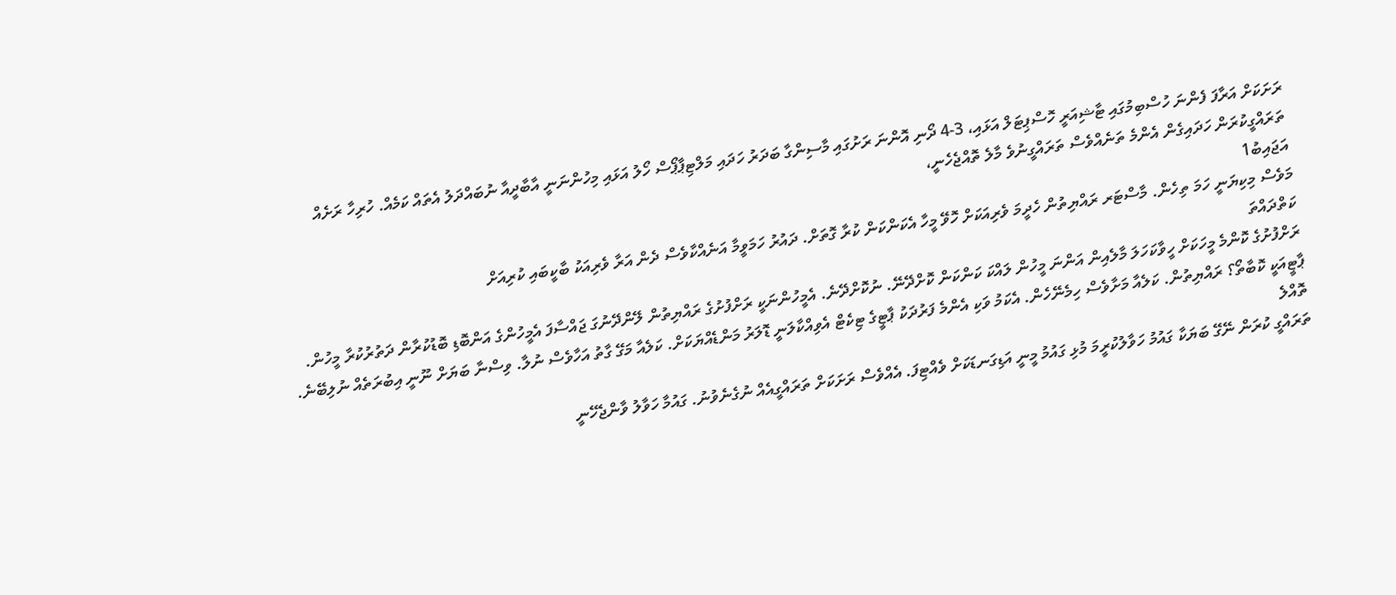ރަށަކަށް އަރާފަ ފެންނަ ހުސްބިމުގައި ޓާޝިއަރީ ހޮސްޕިޓަލް އަޅައި، 3-4 ދޯނި އޮންނަ ރަށުގައި މާސިންގާ ބަދަރު ހަދައި މަލްޓިޕާޕޯސް ހޯލު އަޅައި މިހުންނަނީ އާބާދީއާ ނުބައްދަލު އެތައް ކަމެއް. ހުރިހާ ރަށެއް ތަރައްގީކުރަން ހަދައިގެން އެންމެ ތަނެއްވެސް ތަރައްގީނުވެ މާލެ ތޮއްޖެހެނީ،
އަޖައިބު1
މަވެސް މިކިޔަނީ ހަމަ ތިހެން. މާސްޓަރ ރައްޔިތުން ހެދީމަ ވެރިއަކަށް ހޮވޭ މީހާ އެކަންކަން ކުރާ ގޮތަށް. ދައުރު ހަމަވީމާ އަނެއްކާވެސް ދެން އަރާ ވެރިއަކު ބާކީބައި ކުރިއަށް
ކަތްދައްތަ
ރަށްފުށުގެ ކޮންމެ މީހަކަށް ހީވާކަހަލަ މާލެއިން އަންނަ މީހުން ލައްކަ ކަންކަން ކޮށްދޭނޭ. ނުކޮށްދޭނެ. އެމީހުންނަކީ ރަށްފުށުގެ ރައްޔިތުން ލޭންދޭނުގަ ޖައްސާފަ އެމީހުންގެ އަންބޮޑި ބޮޑުކުރާން ދަތުރުކުރާ މީހުން. ޕާޓީއަކީ ކޮބާތޯ؟ ރައްޔިތުން. ކަލެއާ މަށާވެސް ހިމެނޭހެން. އެކަމު ވަކި އެންމެ ފަރުދަކު ޕާޓީގެ ޓިކެޓް އެވިއްކާލަނީ ޑޮލަރު މަންޑެއްޔަކަށް. ކަލެއާ މަގޭ ގާތު އަހާވެސް ނުލާ. ވިސްނާ ބަޔަށް ނޫނީ އިބުރަތެއް ނުލިބޭނެ.
ތޮއްލެ
ތަރައްގީ ކުރަން ނޭގޭ ބަޔަކާ ގައުމު ހަވާލުކުރީމަ މުޅި ގައުމު މީނީ އަޑިގަނޑަކަށް ވެއްޓިފަ. އެއްވެސް ރަށަކަށް ތަރައްގީއެއް ނުގެނެވުނު. ގައުމާ ހަވާލު ވާންޖެހޭނީ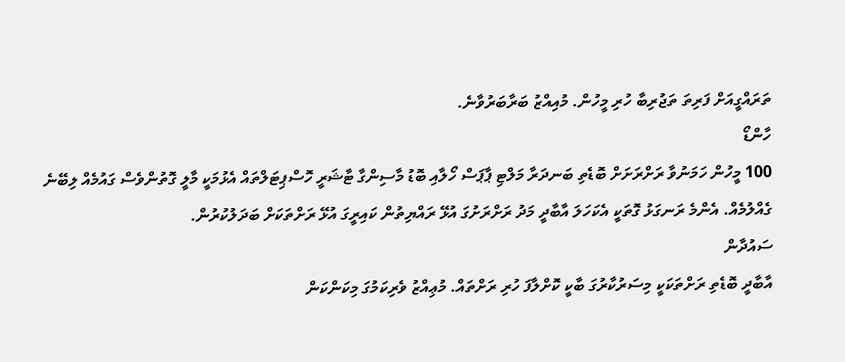ތަރައްގީއަށް ފަރިތަ ތަޖުރިބާ ހުރި މީހުން. މުއިއްޒު ބަރާބަރުވާނެ.
ހާންޑޯ
100 މީހުން ހަމަނުވާ ރަށްރަށަށް ބޮޑެތި ބަނދަރާ މަލްޓި ޕާޕަސް ހޯލާއި ބޮޑު މާސިންގާ ޓާޝަރީ ހޮސްޕިޓަލްތައް އެޅުމަކީ މާލީ ގޮތުންވެސް ގައުމެއް ލިބޭނެ ގެއްލުމެއް. އެންމެ ރަނގަޅު ގޮތަކީ އެކަހަލަ އާބާދީ މަދު ރަށްރަށުގަ އުޅޭ ރައްޔިތުން ކައިރީގަ އުޅޭ ރަށްތަކަށް ބަދަލުކުރުން.
ސައުދާން
އާބާދީ ބޮޑެތި ރަށްތަކަކީ މިސަރުކާރުގަ ބާކީ ކޮށްލާފަ ހުރި ރަށްތައް. މުޢިއްޒު ވެރިކަމުގަ މިކަންކަން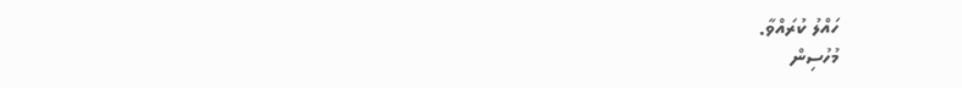ހައްލު ކުރައްވާ.
މުހުސިން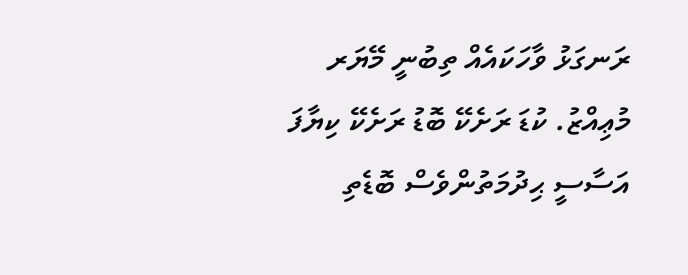ރަނގަޅު ވާހަކައެއް ތިބުނީ މޭޔަރ މުޢިއްޒު. ކުޑަ ރަށެކޭ ބޮޑު ރަށެކޭ ކިޔާފަ އަސާސީ ޙިދުމަތުންވެސް ބޮޑެތި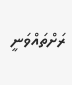ރަށްތައްވަނީ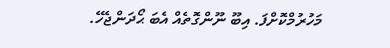މަހުރުމްކޮށްފަ. އިބޫ ނޫންގޮތެއް އެބަ ޙޯދަންޖެހޭ.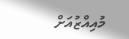މުއިއްޒުއަށް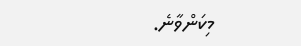މިކަންވާނެ.